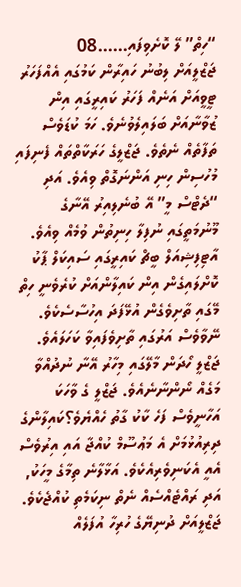“ހިތް” ލޭ ކޮށެވިފައި……08
ޖަޒްލީއަށް ލިބުނު ހައިރާން ކަމުގައި އެއްފަހަރު ޓީވީއަށް އަނެއް ފަހަރު ކައިރީގައި އިން ޒުވާނާއަށް ބަލައިލެވުނެވެ. ހަމަ ކުޑަވެސް ތަފާތެއް ނެތެވެ. ޖަޒްލީގެ ހަރަކާތްތައް ފެނިފައި މުހުސިން ހިނި އަންނަގޮތް ވިއެވެ. އަދި “ދެޓްސް މީ” އޭ ބުނެލިއިރު އޭނާގެ މޫނުމަތީގައި ނުފިލާ ހިނިތުން ވުމެއް ވިއެވެ.
އާޓިފިޝިއަލް ބީޗް ކައިރީގައި ސައިކަލް ޕާކު ކޮށްލައިގެން އިން ކައިލާންއަށް ކުރެވެނީ ހިތް މޭގައި ތާށިވެގެން އުޅޭފަދަ އިހުސާސެކެވެ. ނޭވާވެސް އަރުގައި ތާށިވެފައިވާ ކަހަލައެވެ. ޖަޒްލީ ހޯދަން މާލޭގައި މިހާރު އޭނާ ނުދުއްވާ މަގެއް ނޯންނާނެއެވެ. ޖަޒްލީ ގެ ވާހަކަ އަހާނީވެސް ފަހެ ކާކު ގާތު ހެއްޔެވެ؟ކައިލާންގެ ދިރިއުޅުމަށް އެ މަޢުސޫމް ކުއްޖާ އައި އިރުވެސް އެއީ އެކަނިވެރިއެކެވެ. އަޅާލާނެ ތިމާގެ މީހަކު, އަދި ރައްޓެއްސެއް ނެތް ނިކަމެތި ކުއްޖެކެވެ. ޖަޒްލީއަށް ދުނިޔޭގެ ހުރިހާ އުފަލެއް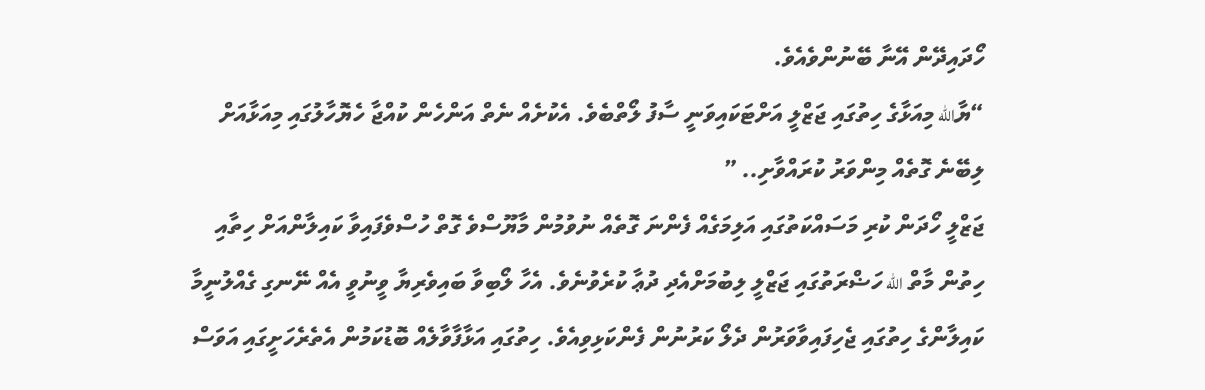ހޯދައިދޭން އޭނާ ބޭނުންވެއެވެ.
“ޔާالله މިއަޅާގެ ހިތުގައި ޖަޒްލީ އަށްޓަކައިވަނީ ސާފު ލޯތްބެވެ. އެކުށެއް ނެތް އަންހެން ކުއްޖާ ހެޔޮހާލުގައި މިއަޅާއަށް ލިބޭނެ ގޮތެއް މިންވަރު ކުރައްވާށި.. ”
ޖަޒްލީ ހޯދަން ކުރި މަސައްކަތުގައި އަލިމަގެއް ފެންނަ ގޮތެއް ނުވުމުން މާޔޫސްވެ ގޮތް ހުސްވެފައިވާ ކައިލާންއަށް ހިތާއި ހިތުން މާތް الله ހަޟްރަތުގައި ޖަޒްލީ ލިބުމަށްއެދި ދުޢާ ކުރެވުނެވެ. އެހާ ލޯބިވާ ބައިވެރިޔާ ވީނުވީ އެއް ނޭނގި ގެއްލުނީމާ ކައިލާންގެ ހިތުގައި ޖެހިފައިވާވަރުން ދެލޯ ކަރުނުން ފެންކަޅިވިއެވެ. ހިތުގައި އަޅާފާވާލެއް ބޮޑުކަމުން އެތެރެހަށީގައި އަވަސް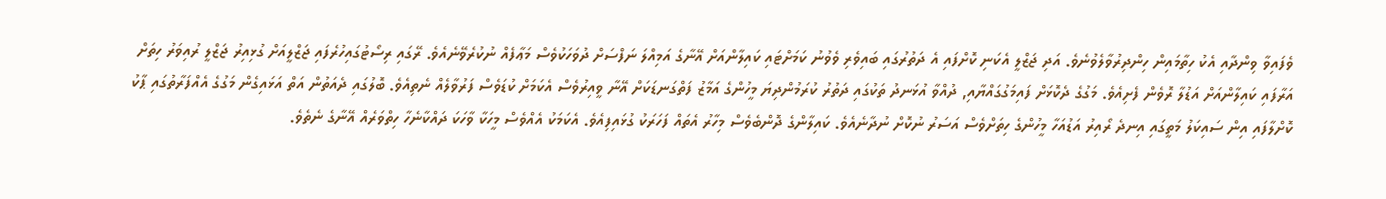ވެފައިވާ ވިންދާއި އެކު ހިތާމައިން ހިންދިރުވާލެވުނެވެ. އަދި ޖަޒްލީ އެކަނި ކޮށްފައި އެ ދަތުރުގައި ބައިވެރި ވެވުނު ކަމަށްޓައި ކައިލާންއަށް އޭނާގެ އަމިއްލަ ނަފްސަށް ދުވަހަކުވެސް މަޢާފެއް ނުކުރެވޭނެއެވެ. ރޭގައި ރިސޯޓުގައިހުރެފައި ޖަޒްލީއަށް ގުޅިއިރު ޖަޒްލީ ރުއިވަރު ހިތަށް އަރާފައި ކައިލާންއަށް އަޑުލާ ރޮވެން ފެށިއެވެ. މަގުގެ ދެކޮޅަށް ފައިމަގުގައްޔާއި, ދުއްވާ އުޅަނދު ތަކުގައި ދަތުރު ކުރަމުންދިޔަ މީހުންގެ އަމާޒު ފަތްގަނޑަކަށް އޭނާ ވީއިރުވެސް އެކަމަށް ކުޑަވެސް ފަރުވާލެއް ނެތިއެވެ. ބޮލުގައި ދެއަތުން އަތް އަޅައިގެން މަގުގެ އެއްފަރާތުގައި ޕާކު ކޮށްލާފައި އިން ސައިކަލު މަތީގައި އިނދެ ރޯއިރު އަޑުއަހާ މީހުންގެ ހިތަށްވެސް އަސަރު ނުކޮށް ނުދާނެއެވެ. ކައިލާންގެ ދޮންބެވެސް މިހާރު އެތައް ފަހަރަކު ގުޅައިފިއެވެ. އެކަމަކު އެއްވެސް މީހަކާ ވާހަކަ ދައްކާނެހާ ހިތްވަރެއް އޭނާގެ ނެތެވެ.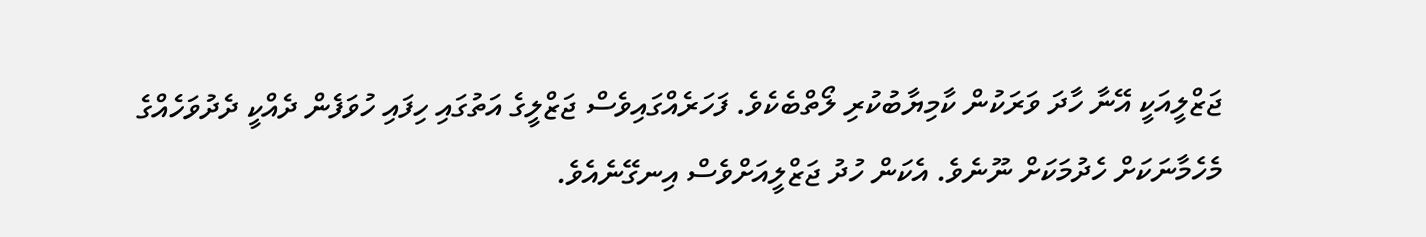ޖަޒްލީއަކީ އޭނާ ހާދަ ވަރަކުން ކާމިޔާބުކުރި ލޯތްބެކެވެ. ފަހަރެއްގައިވެސް ޖަޒްލީގެ އަތުގައި ހިފައި ހުވަފެން ދެއްކީ ދެދުވަހެއްގެ މެހެމާނަކަށް ހެދުމަކަށް ނޫނެވެ. އެކަން ހުދު ޖަޒްލީއަށްވެސް އިނގޭނެއެވެ.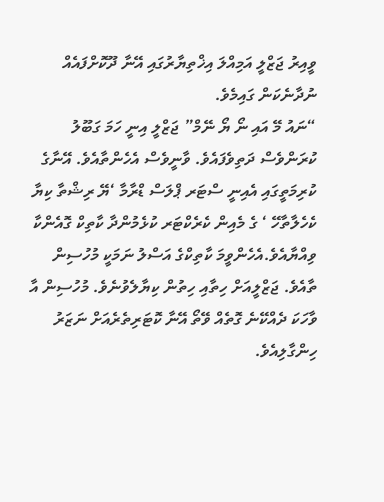ވީއިރު ޖަޒްލީ އަމިއްލަ އިޚްތިޔާރުގައި އޭނާ ދޫކޮށްފައެއް ނުދާނެކަން ގައިމެވެ.
“ނައު މޭ އައި ނޯ ޔޯ ނޭމް” ޖަޒްލީ އިނީ ހަމަ ގަބޫލު ކުރަންވެސް ދަތިވެފައެވެ. ވާނީވެސް އެހެންތާއެވެ. އޭނާގެ ކުރިމަތީގައި އެއިނީ ސްޓަރ ޕްލަސް ޑްރާމާ ‘ޔޭ ރިޝްތާ ކިޔާ ކެހެލާތާހޭ ‘ ގެ މެއިން ކެރެކްޓަރ ކުޅެމުންދާ ކާތިކް ގޮއެންކާ ވިއްޔާއެވެ.އެހެންވީމަ ކާތިކްގެ އަސްލު ނަމަކީ މުހުސިން ތާއެވެ. ޖަޒްލީއަށް ހިތާއި ހިތުން ކިޔާލެވުނެވެ. މުހުސިން އާ ވާހަކަ ދެއްކޭނެ ގޮތެއް ވޭތޯ އޭނާ ކޮޓަރިތެރެއަށް ނަޒަރު ހިންގާލިއެވެ.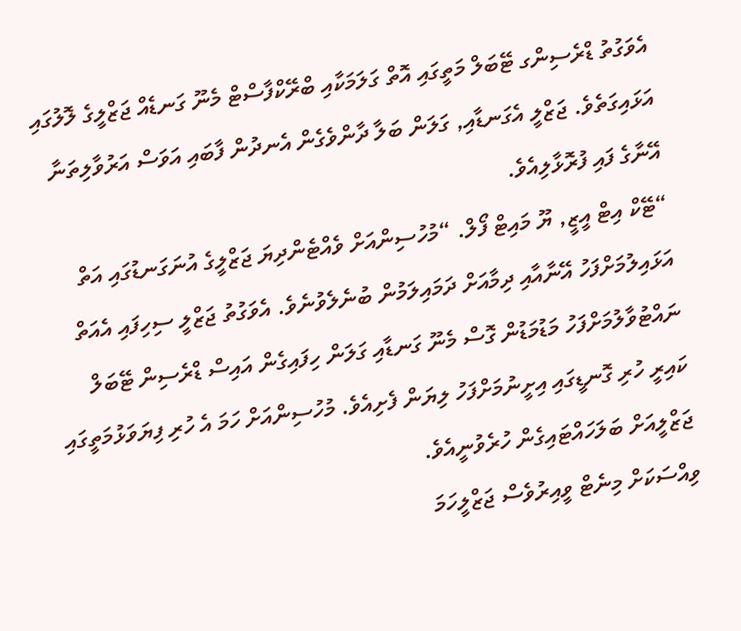އެވަގުތު ޑްރެސިންގ ޓޭބަލް މަތީގައި އޮތް ގަލަމަކާއި ބްރޭކްފާސްޓް މެނޫ ގަނޑެއް ޖަޒްލީގެ ލޮލުގައި އަޅައިގަތެވެ. ޖަޒްލީ އެގަނޑާއި, ގަލަން ބަލާ ދާންވެގެން އެނދުން ފާބައި އަވަސް އަރުވާލިތަނާ އޭނާގެ ފައި ފުރޮޅާލިއެވެ.
“ޓޭކް އިޓް އީޒީ, ޔޫ މައިޓް ފޯލް. “މުހުސިންއަށް ވެއްޓެންދިޔަ ޖަޒްލީގެ އުނަގަނޑުގައި އަތް އަޅައިލުމަށްފަހު އޭނާއާއި ދިމާއަށް ދަމައިލަމުން ބުނެލެވުނެވެ. އެވަގުތު ޖަޒްލީ ސިހިފައި އެއަތް ނައްޓުވާލުމަށްފަހު މަޑުމަޑުން ގޮސް މެނޫ ގަނޑާއި ގަލަން ހިފައިގެން އައިސް ޑްރެސިން ޓޭބަލް ކައިރީ ހުރި ގޮނޑީގައި އިށީނުމަށްފަހު ލިޔަން ފެށިއެވެ. މުހުސިންއަށް ހަމަ އެ ހުރި ފިޔަވަޅުމަތީގައި ޖަޒްލީއަށް ބަލަހައްޓައިގެން ހުރެވުނީއެވެ.
ވިއްސަކަށް މިނެޓް ވީއިރުވެސް ޖަޒްލީހަމަ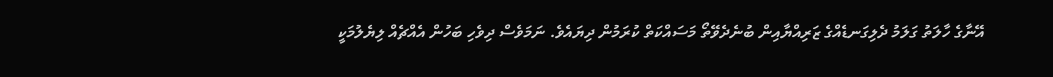އޭނާގެ ހާލަތު ގަލަމު ދެލިގަނޑެއްގެ ޒަރިއްޔާއިން ބުނެދެވޭތޯ މަސައްކަތް ކުރަމުން ދިޔައެވެ. ނަމަވެސް ދިވެހި ބަހުން އެއްޗެއް ލިޔެލުމަކީ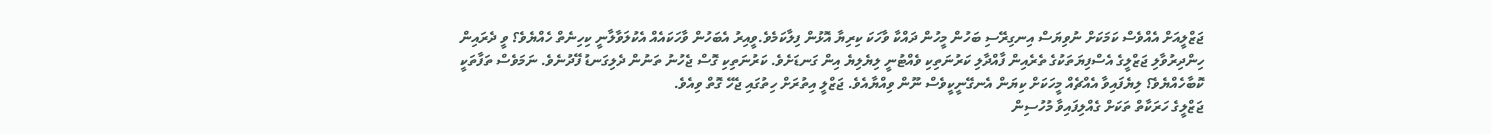ޖަޒްލީއަށް އެއްވެސް ކަމަކަށް ނުވިޔަސް އިނގިރޭސި ބަހުން މީހުން ދައްކާ ވާހަކަ ކިރިޔާ އޮޅުން ފިލާކަމެވެ.ވީއިރު އެބަހުން ވާހަކައެއް އެކުލަވާލާނީ ކިހިނެތް ހެއްޔެވެ؟ ވީ ދެރައިން ހިންދިރުވާލި ޖަޒްލީގެ އެސްފިޔަތަކުގެ ތެރެއިން ފާއްދާލި ކަރުނަތިކި ވެއްޓުނީ ލިޔެލިޔެ އިން ގަނޑަށެވެ. ކަރުނަތިކި ގޮސް ޖެހުނު ތަނުން ދެލިގަނޑު ފޭދުނެވެ. ނަމަވެސް ތަފާތަކީ ކޮބާހެއްޔެވެ؟ ލިޔެފައިވާ އެއްޗެއް މީހަކަށް ކިޔަން އެނގޭނީކީވެސް ނޫން ވިއްޔާއެވެ. ޖަޒްލީ އިތުރަށް ހިތުގައި ޖެހޭ ގޮތް ވިއެވެ.
ޖަޒްލީގެ ހަރަކާތް ތަކަށް ގެއްލިފައިވާ މުހުސިން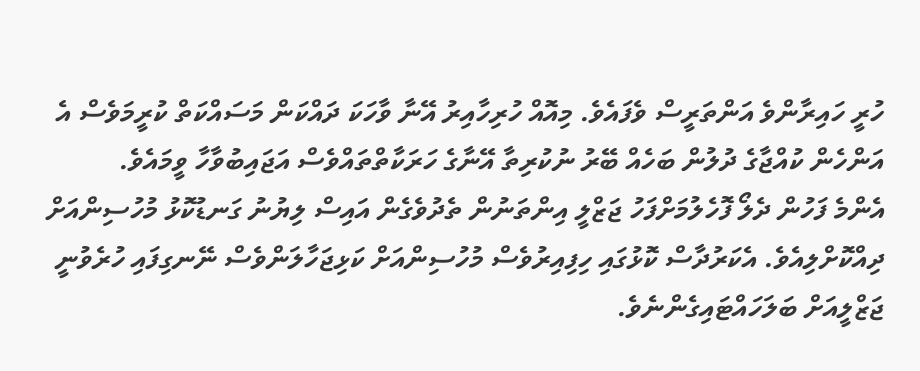ހުރީ ހައިރާންވެ އަންތަރީސް ވެފައެވެ. މިއޮއް ހުރިހާއިރު އޭނާ ވާހަކަ ދައްކަން މަސައްކަތް ކުރީމަވެސް އެ އަންހެން ކުއްޖާގެ ދުލުން ބަހެއް ބޭރު ނުކުރިތާ އޭނާގެ ހަރަކާތްތައްވެސް އަޖައިބުވާހާ ވީމައެވެ.
އެންމެ ފަހުން ދެލޯ ފޮހެލުމަށްފަހު ޖަޒްލީ އިންތަނުން ތެދުވެގެން އައިސް ލިޔުނު ގަނޑުކޮޅު މުހުސިންއަށް ދިއްކޮށްލިއެވެ. އެކަރުދާސް ކޮޅުގައި ހިފިއިރުވެސް މުހުސިންއަށް ކަޅިޖަހާލަންވެސް ނޭނގިފައި ހުރެވުނީ ޖަޒްލީއަށް ބަލަހައްޓައިގެންނެވެ.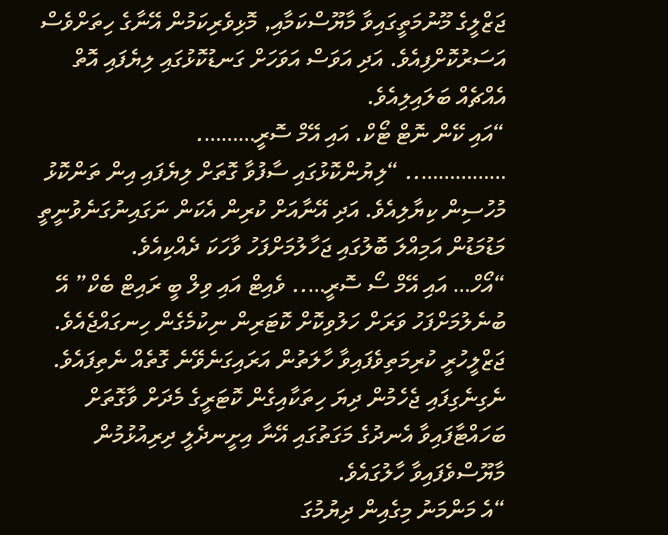ޖަޒްލީގެ މޫނުމަތީގައިވާ މާޔޫސްކަމާއި, މޮޅިވެރިކަމުން އޭނާގެ ހިތަށްވެސް އަސަރުކޮށްފިއެވެ. އަދި އަވަސް އަވަހަށް ގަނޑުކޮޅުގައި ލިޔެފައި އޮތް އެއްޗެއް ބަލައިލިއެވެ.
“އައި ކޭން ނޮޓް ޓޯކް. އައި އޭމް ސޮރީ……….
…………….. “ލިޔުންކޮޅުގައި ސާފުވާ ގޮތަށް ލިޔެފައި އިން ތަންކޮޅު މުހުސިން ކިޔާލިއެވެ. އަދި އޭނާއަށް ކުރިން އެކަން ނަގައިނުގަނެވުނީތީ މަޑުމަޑުން އަމިއްލަ ބޮލުގައި ޖަހާލުމަށްފަހު ވާހަކަ ދެއްކިއެވެ.
“އޯހް… އައި އޭމް ސޯ ސޮރީ….. ވެއިޓް އައި ވިލް ބީ ރައިޓް ބެކް” އޭ ބުނެލުމަށްފަހު ވަރަށް ހަލުވިކޮށް ކޮޓަރިން ނިކުމެގެން ހިނގައްޖެއެވެ. ޖަޒްލީހުރީ ކުރިމަތިވެފައިވާ ހާލަތުން އަރައިގަނެވޭނެ ގޮތެއް ނެތިފައެވެ. ނެގިނެގިފައި ޖެހެމުން ދިޔަ ހިތަކާއިގެން ކޮޓަރީގެ މެދަށް ވާގޮތަށް ބަހައްޓާފައިވާ އެނދުގެ މަގަތުގައި އޭނާ އިށީނދެލީ ދިރިއުޅުމުން މާޔޫސްވެފައިވާ ހާލުގައެވެ.
“އެ މަންމަނު މިގެއިން ދިޔުމުގަ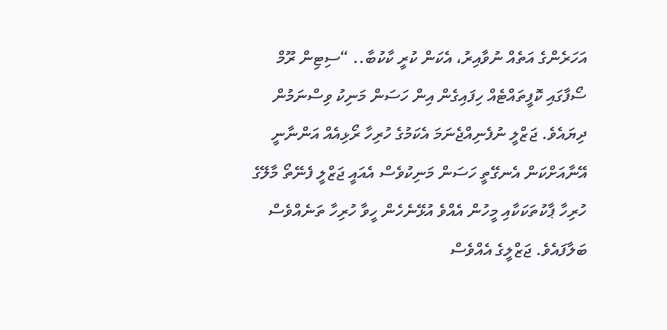އަހަރެންގެ އަތެއް ނުވާއިރު، އެކަން ކުރީ ކާކުބާ.. “ސިޓިން ރޫމް ސޯފާގައި ކޮފީތައްޓެއް ހިފައިގެން އިން ހަސަން މަނިކު ވިސްނަމުން ދިޔައެވެ. ޖަޒްލީ ނުފެނިއްޖެނަމަ އެކަމުގެ ހުރިހާ ރޯޅިއެއް އަންނާނީ އޭނާއަށްކަން އެނގޭތީ ހަސަން މަނިކުވެސް އެއައީ ޖަޒްލީ ފެނޭތޯ މާލޭގެ ހުރިހާ ޕާކުތަކަކާއި މީހުން އެއްވެ އުޅޭނެހެން ހީވާ ހުރިހާ ތަނެއްވެސް ބަލާފައެވެ. ޖަޒްލީގެ އެއްވެސް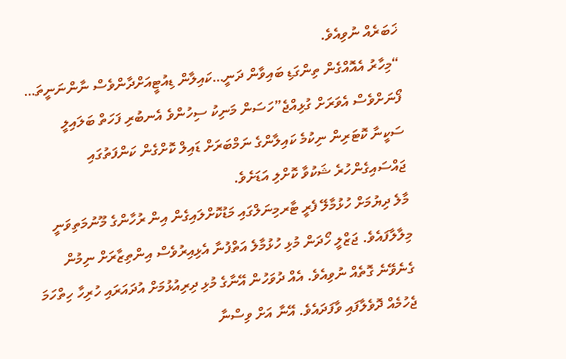ޚަބަރެއް ނުވިއެވެ.
“މިހާރު އެއޮއްގެން ތިންގަޑި ބައިވާން ދަނީ…ކައިލާން ޑިއުޓީއަށްދާންވެސް ނާންނަނީތަ… ފޯނަށްވެސް އެވަރަށް ގުޅިއްޖެ”ހަސަން މަނިކު ސިހުންވެ އެނބުރި ފަހަތް ބަލައިލީ ސަކީނާ ކޮޓަރިން ނިކުމެ ކައިލާންގެ ނަމްބަރަށް ޑައިލް ކޮށްގެން ކަންފަތުގައި ޖައްސައިގެންހުރެ ޝަކުވާ ކޮށްލި އަޑަށެވެ.
މާލެ ދިޔުމަށް ހުޅުމާލޭ ފެރީ ޓާރމިނަލްގައި މަޑުކޮށްލައިގެން އިން ރުހާންގެ މޫނުމަތިވަނީ މިލާލާފައެވެ. ޖަޒްލީ ހޯދަން މުޅި ހުޅުމާލެ އަތްފުނާ އެޅިއިރުވެސް އިންތިޒާރަށް ނިމުން ގެނެވޭނެ ގޮތެއް ނުވިއެވެ. އެއް ދުވަހުން އޭނާގެ މުޅި ދިރިއުޅުމަށް އުދައަރައި ހުރިހާ ހިތްހަމަ ޖެހުމެއް ދޮވެލާފައި ވާފަދައެވެ. އޭނާ އަށް ވިސްނާ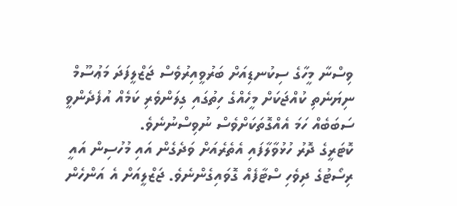ވިސްނާ މީހާގެ ސިކުނޑިއަށް ބަރުވީއިރުވެސް ޖަޒްލީފަދަ މަޢުސޫމް ނިޔަނެތި ކުއްޖަކަށް މީހެއްގެ ހިތުގައި ގިލަންވެރި ކަމެއް އުފެދެންވީ ސަބަބެއް ހަމަ އެއްގޮތަކަށްވެސް ނުވިސްނުނެވެ.
ކޮޓަރީގެ ދޮރު ހުޅުވާލާފައި އެތެރެއަށް ވަދެގެން އައި މުހުސިން އައީ ރިސޯޓުގެ ދިވެހި ސްޓާފެއް ގޮވައިގެންނެވެ. ޖަޒްލީއަށް އެ އަންހެން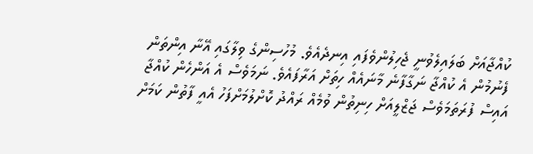ކުއްޖާއަށް ބަލައިލެވުނީ ޖެހިލުންވެފައި އިނދެއެވެ. މުހުސިންގެ ވިލާގައި އޭނާ އިންތަން ފެނުމުން އެ ކުއްޖާ ނަގާފާނެ މާނައެއް ހިތަށް އަރާފައެވެ. ނަމަވެސް އެ އަންހެން ކުއްޖާ އައިސް ފުރަތަމަވެސް ޖަޒްލީއަށް ހިނިތުން ވުމެއް ރައްދު ކޮށްލުމަށްފަހު އެއީ ފާތުން ކަމަށް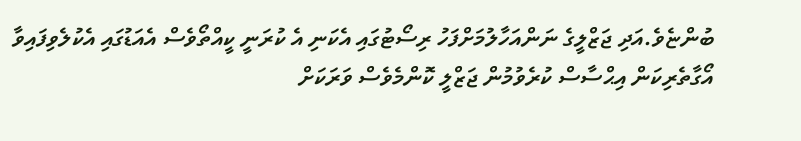ބުންޏެވެ.އަދި ޖަޒްލީގެ ނަންއަހާލުމަށްފަހު ރިސޯޓުގައި އެކަނި އެ ކުރަނީ ކީއްތޯވެސް އެއަޑުގައި އެކުލެވިފައިވާ އޯގާތެރިކަން އިޙްސާސް ކުރެވުމުން ޖަޒްލީ ކޮންމެވެސް ވަރަކަށް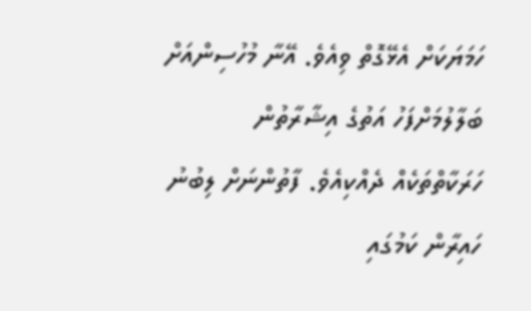ހަމަޔަކަށް އެޅޭގޮތް ވިއެވެ. އޭނާ މުހުސިންއަށް ބަލާލުމަށްފަހު އަތުގެ އިޝާރާތުން ހަރަކާތްތަކެއް ދެއްކިއެވެ. ފާތުންނަށް ލިބުނު ހައިރާން ކަމުގައި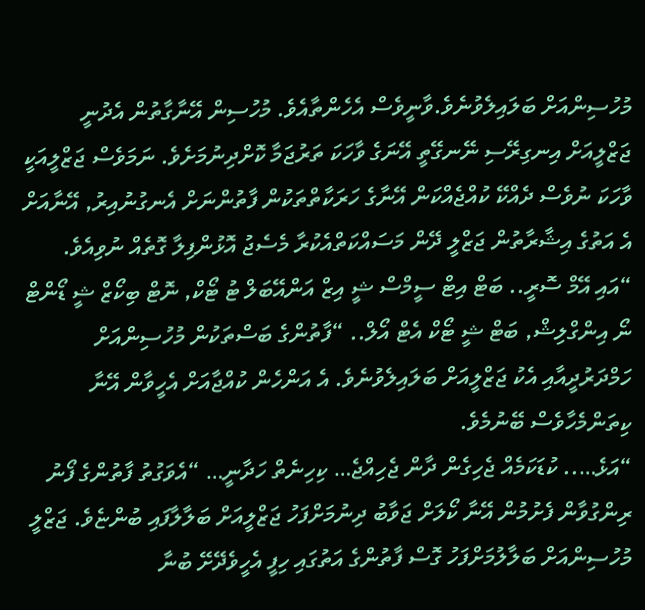މުހުސިންއަށް ބަލައިލެވުނެވެ.ވާނީވެސް އެހެންތާއެވެ. މުހުސިން އޭނާގާތުން އެދުނީ ޖަޒްލީއަށް އިނގިރޭސި ނޭނގޭތީ އޭނަގެ ވާހަކަ ތަރުޖަމާ ކޮށްދިނުމަށެވެ. ނަމަވެސް ޖަޒްލީއަކީ ވާހަކަ ނުވެސް ދެއްކޭ ކުއްޖެއްކަން އޭނާގެ ހަރަކާތްތަކުން ފާތުންނަށް އެނގުނުއިރު, އޭނާއަށް އެ އަތުގެ އިޝާރާތުން ޖަޒްލީ ދޭން މަސައްކަތްއެކުރާ މެސެޖު އޮޅުންފިލާ ގޮތެއް ނުވިއެވެ.
“އައި އޭމް ސޮރީ.. ބަޓް އިޓް ސީމްސް ޝީ އިޒް އަންއޭބަލް ޓު ޓޯކް, ނޮޓް ބިކޯޒް ޝީ ޑޯންޓް ނޯ އިންގްލިޝް, ބަޓް ޝީ ޓޯކް އެޓް އޯލް.. “ފާތުންގެ ބަސްތަކުން މުހުސިންއަށް ހަމްދަރުދީއާއި އެކު ޖަޒްލީއަށް ބަލައިލެވުނެވެ. އެ އަންހެން ކުއްޖާއަށް އެހީވާން އޭނާ ކިތަންމެހާވެސް ބޭނުމެވެ.
“އަޅެ….. ކުޑަކަމެއް ޖެހިގެން ދާން ޖެހިއްޖެ… ކިހިނެތް ހަދާނީ… “އެވަގުތު ފާތުންގެ ފޯނު ރިންގުވާން ފެށުމުން އޭނާ ކޯލަށް ޖަވާބު ދިނުމަށްފަހު ޖަޒްލީއަށް ބަލާލާފައި ބުންޏެވެ. ޖަޒްލީ މުހުސިންއަށް ބަލާލުމަށްފަހު ގޮސް ފާތުންގެ އަތުގައި ހިފީ އެހީވެދޭށޭ ބުނާ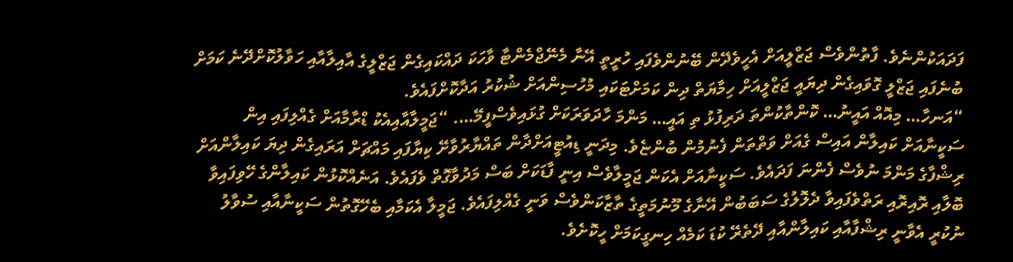ފަދައަކުންނެވެ. ފާތުންވެސް ޖަޒްލީއަށް އެހީވެދޭން ބޭނުންވެފައި ހުރީތީ އޭނާ މެނޭޖްމެންޓާ ވާހަކަ ދައްކައިގެން ޖަޒްލީގެ އާއިލާއާއި ހަވާލުކޮށްދޭނެ ކަމަށް ބުނެފައި ޖަޒްލީ ގޮވައިގެން ދިޔައީ ޖަޒްލީއަށް ހިމާޔަތް ދިން ކަމަށްޓަކައި މުހުސިންއަށް ޝުކުރު އަދާކޮށްފައެވެ.
“އަނހާ… މިއޮއް އައީނު… ކޮންތާކުންތަ ދަރިފުޅު ތި އައީ… މަންމަ ހާދަވަރަކަށް ގުޅައިވެސްފީމޭ…. “ޖަމީލާއާއިއެކު ޑްރާމާއަށް ގެއްލިފައި އިން ސަކީނާއަށް ކައިލާން އައިސް ގެއަށް ވަތްތަން ފެނުމުން ބުންޏެވެ. މިދަނީ ޑިއުޓީއަށްދާން ތައްޔާރުވާށޭ ކިޔާފައި މައްޗަށް އަރައިގެން ދިޔަ ކައިލާންއަށް ރިޝްފާގެ މަންމަ ނުވެސް ފެންނަ ފަދައެވެ. ސަކީނާއަށް އެކަން ޖަމީލާވެސް އިނީ ފާޑަކަށް ބަސް މަދުވާގޮތް ވެފައެވެ. އަނެއްކޮޅުން ކައިލާންގެ ހޭވިފައިވާ ބޮލާއި ރޮއިރޮއި ރަތްވެފައިވާ ދެލޮލުގެ ސަބަބުން އޭނާގެ މޫނުމަތީގެ ތާޒާކަންވެސް ވަނީ ގެއްލިފައެވެ. ޖަމީލާ އެކަމާއި ބެހޭގޮތުން ސަކީނާއާއި ސުވާލު ނުކުރީ އެވާނީ ރިޝްފާއާއި ކައިލާންއާއި ދޭތެރޭ ކުޑަ ކަމެއް ހިނގީކަމަށް ހީކޮށެވެ.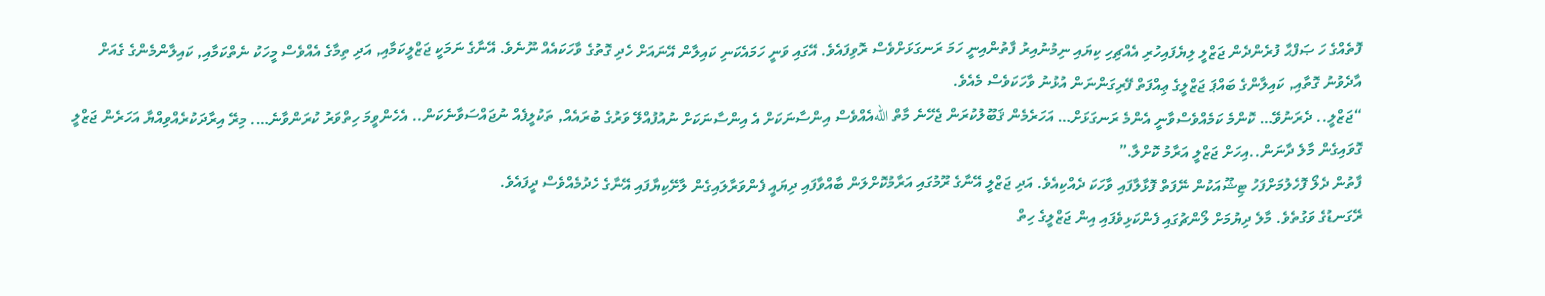ފޮތެއްގެ ހަ ޞަފްޙާ ފުރެންދެން ޖަޒްލީ ލިޔެފައިހުރި އެއްޗިހި ކިޔައި ނިމުނުއިރު ފާތުންއިނީ ހަމަ ރަނގަޅަށްވެސް ރޮވިފައެވެ. އޭގައި ވަނީ ހަމައެކަނި ކައިލާން އޭނައަށް ހެދި ގޮތުގެ ވާހަކައެއް ނޫނެވެ. އޭނާގެ ނަމަކީ ޖަޒްލީކަމާއި, އަދި ތިމާގެ އެއްވެސް މީހަކު ނެތްކަމާއި, ކައިލާންމެންގެ ގެއަށް އާދެވުނު ގޮތާއި, ކައިލާންގެ ބައްޕަ ޖަޒްލީގެ ޢިއްފަތް ފޭރިގަންނަން އުޅުނު ވާހަކަވެސް މެއެވެ.
“ޖަޒްލީ.. ދެރަނުވޭ… ކޮންމެ ކަމެއްވެސްވާނީ އެންމެ ރަނގަޅަށް… އަހަރެމެން ޤަބޫލުކުރަން ޖެހޭނެ މާތް اللهއެއްވެސް އިންސާނަކަށް އެ އިންސާނަކަށް ނުއުފުއްލޭ ވަރުގެ ބުރައެއް, ތަކުލީފެއް ނުޖައްސަވާނެކަން.. އެހެންވީމަ ހިތްވަރު ކުރަންވާނެ…. މިރޭ އިރާދަކުރެއްވިއްޔާ އަހަރެން ޖަޒްލީ ގޮވައިގެން މާލެ ދާނަން..އިހަށް ޖަޒްލީ އަރާމު ކޮށްލާ.”
ފާތުން ދެލޯ ފޮހެލުމަށްފަހު ޓިޝޫއަކުން ނޭފަތް ފޮޅާލާފައި ވާހަކަ ދެއްކިއެވެ. އަދި ޖަޒްލީ އޭނާގެ ރޫމުގައި އަރާމުކޮށްލަން ބާއްވާފައި ދިޔައީ ފެންވަރާލައިގެން ލާށޭކިޔާފައި އޭނާގެ ހެދުމެއްވެސް ދީފައެވެ.
ރޭގަނޑުގެ ވަގުތެވެ. މާލެ ދިޔުމަށް ލޯންޗުގައި ފެންކަޅިވެފައި އިން ޖަޒްލީގެ ހިތް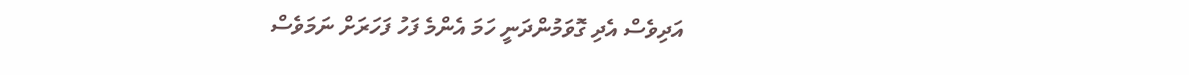އަދިވެސް އެދި ގޮވަމުންދަނީ ހަމަ އެންމެ ފަހު ފަހަރަށް ނަމަވެސް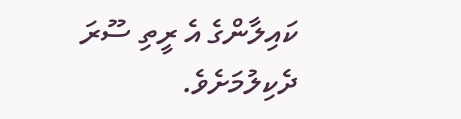ކައިލާންގެ އެ ރީތި ސޫރަ ދެކިލުމަށެވެ.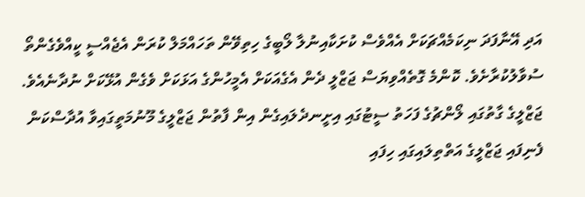އަދި އޭނާފަދަ ނިކަމެއްޗަކަށް އެއްވެސް ކުށަކާއިނުލާ ލޯބީގެ ހިތިވޭން ތަހައްމަލް ކުރަން އެޖެއްސީ ކީއްވެގެންތޯ ސުވާލުކުރާށެވެ. ކޮންމެ ގޮތެއްވިޔަސް ޖަޒްލީ ދެން އެގެއަކަށް އެމީހުންގެ އަޅަކަށް ވެގެން އުޅޭކަށް ނުދާނެއެވެ. ޖަޒްލީގެ ގާތުގައި ލޯންޗުގެ ފަހަތު ސީޓުގައި އިށީނދެލައިގެން އިން ފާތުން ޖަޒްލީގެ މޫނުމަތީގައިވާ އުދާސްކަން ފެނިފައި ޖަޒްލީގެ އަތްތިލައިގައި ހިފައި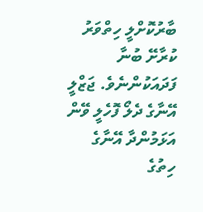ބާރުކޮށްލީ ހިތްވަރު ކުރާށޭ ބުނާ ފަދައަކުންނެވެ. ޖަޒްލީ އޭނާގެ ދެލޯ ފޮހެލީ ވޭން އަޅަމުންދާ އޭނާގެ ހިތުގެ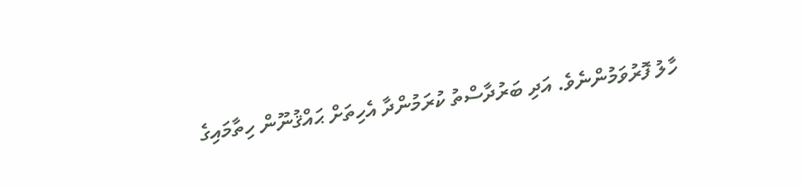ހާލު ފޮރުވަމުންނެވެ. އަދި ބަރުދާސްތު ކުރަމުންދާ އެހިތަށް ޙައްޤުނޫން ހިތާމައިގެ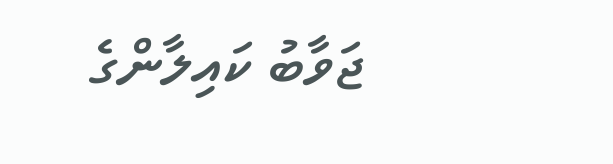ޖަވާބު ކައިލާންގެ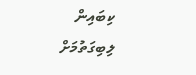ކިބައިން ލިބިގަތުމަށް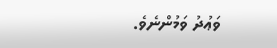ވަޢުދު ވަމުންނެވެ.